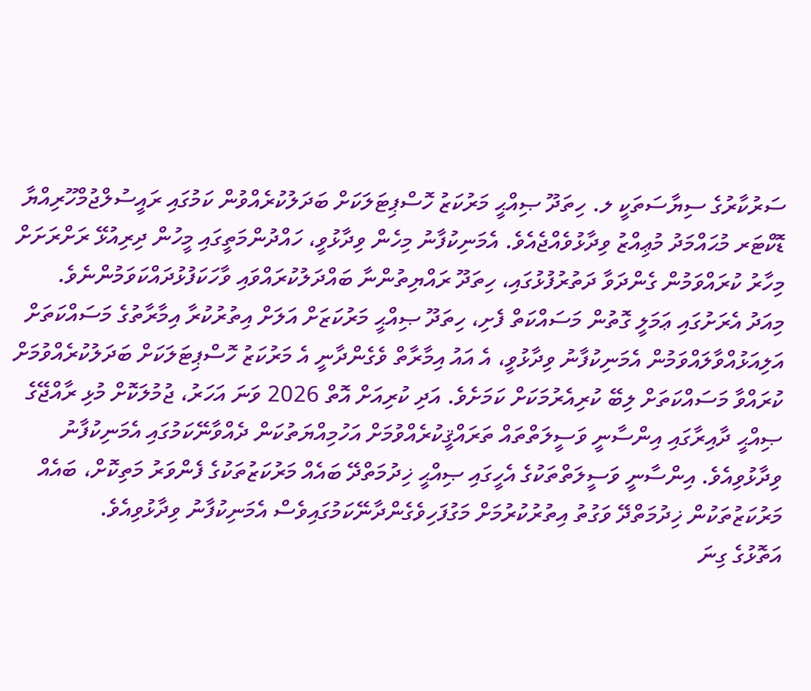ސަރުކާރުގެ ސިޔާސަތަކީ ލ. ހިތަދޫ ޞިއްޙީ މަރުކަޒު ހޮސްޕިޓަލަކަށް ބަދަލުކުރެއްވުން ކަމުގައި ރައީސުލްޖުމްހޫރިއްޔާ ޑޮކްޓަރ މުޙައްމަދު މުޢިއްޒު ވިދާޅުވެއްޖެއެވެ. އެމަނިކުފާނު މިހެން ވިދާޅުވީ، ހައްދުންމަތީގައި މީހުން ދިރިއުޅޭ ރަށްރަށަށް މިހާރު ކުރައްވަމުން ގެންދަވާ ދަތުރުފުޅުގައި، ހިތަދޫ ރައްޔިތުންނާ ބައްދަލުކުރައްވައި ވާހަކަފުޅުދައްކަވަމުންނެވެ.
މިއަދު އެރަށުގައި ޢަމަލީ ގޮތުން މަސައްކަތް ފެށި، ހިތަދޫ ޞިއްޙީ މަރުކަޒަށް އަލަށް އިތުރުކުރާ އިމާރާތުގެ މަސައްކަތަށް އަލިއަޅުއްވާލައްވަމުން އެމަނިކުފާނު ވިދާޅުވީ، އެ އައު އިމާރާތް ވެގެންދާނީ އެ މަރުކަޒު ހޮސްޕިޓަލަކަށް ބަދަލުކުރެއްވުމަށް ކުރައްވާ މަސައްކަތަށް ލިބޭ ކުރިއެރުމަކަށް ކަމަށެވެ. އަދި ކުރިއަށް އޮތް 2026 ވަނަ އަހަރު، ޖުމުލަކޮށް މުޅި ރާއްޖޭގެ ޞިއްޙީ ދާއިރާގައި އިންސާނީ ވަސީލަތްތައް ތަރައްޤީކުރެއްވުމަށް އަހުމިއްޔަތުކަން ދެއްވާނޭކަމުގައި އެމަނިކުފާނު ވިދާޅުވިއެވެ. އިންސާނީ ވަސީލަތްތަކުގެ އެހީގައި ޞިއްޙީ ޚިދުމަތްދޭ ބައެއް މަރުކަޒުތަކުގެ ފެންވަރު މަތިކޮށް، ބައެއް މަރުކަޒުތަކުން ޚިދުމަތްދޭ ވަގުތު އިތުރުކުރުމަށް މަގުފަހިވެގެންދާނޭކަމުގައިވެސް އެމަނިކުފާނު ވިދާޅުވިއެވެ.
އަތޮޅުގެ ގިނަ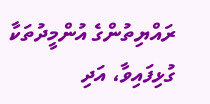ރައްޔިތުންގެ އުންމީދުތަކާ ގުޅިފައިވާ، އަދި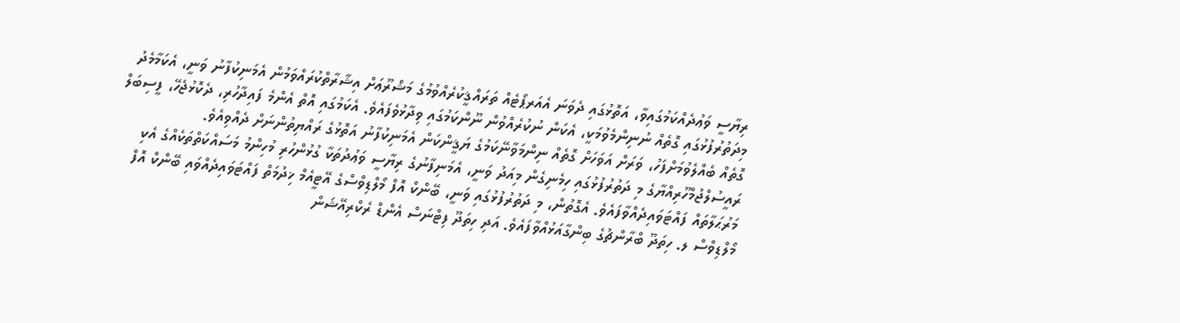ރިޔާސީ ވަޢުދެއްކަމުގައިވާ، އަތޮޅުގައި ދެވަނަ އެއަރޕޯޓެއް ތަރައްޤީކުރެއްވުމުގެ މަޝްރޫޢަށް އިޝާރާތްކުރައްވަމުން އެމަނިކުފާނު ވަނީ، އެކަމާމެދު މިދަތުރުފުޅުގައި ގޮތެއް ނުނިންމެވުމަކީ، އެކަން ނުކުރެއްވުން ނޫންކަމުގައި ވިދާޅުވެފައެވެ. އެކަމުގައި އޮތް އެންމެ ފައިދާހުރި، ދެކޮޅުޖެހޭ، ފީސިބަލް ގޮތެއް ބެއްލެވުމަށްފަހު، ވަރަށް އަވަހަށް ގޮތެއް ނިންމަވާނޭކަމުގެ ޔަޤީންކަން އެމަނިކުފާނު އަތޮޅުގެ ރައްޔިތުންނަށް ދެއްވިއެވެ.
ރައީސުލްޖުމްހޫރިއްޔާގެ މި ދަތުރުފުޅުގައި ހިމެނިގެން މިއަދު ވަނީ، އެމަނިފާނުގެ ރިޔާސީ ވަޢުދުތަކާ ގުޅުންހުރި މުހިންމު މަސައްކަތްތަކެއްގެ އެކި މަރުޙަލާތައް ފައްޓަވައިދެއްވާފައެވެ. އެގޮތުން، މި ދަތުރުފުޅުގައި ވަނީ، ބޭންކް އޮފް މޯލްޑިވްސްގެ އޭޓީއެމް ޚިދުމަތް ފައްޓަވައިދެއްވައި ބޭންކް އޮފް މޯލްޑިވްސް ލ. ހިތަދޫ ބްރާންޗުގެ ބިންގާއަޅުއްވާފައެވެ. އަދި ހިތަދޫ ފިޓްނަސް އެންޑް ރެކްރިއޭޝަން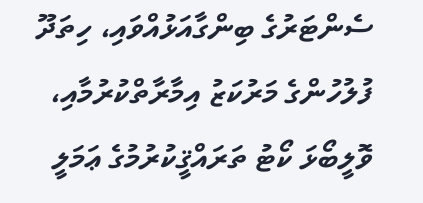ސެންޓަރުގެ ބިންގާއަޅުއްވައި، ހިތަދޫ ފުލުހުންގެ މަރުކަޒު އިމާރާތްކުރުމާއި، ވޮލީބޯޅަ ކޯޓު ތަރައްޤީކުރުމުގެ ޢަމަލީ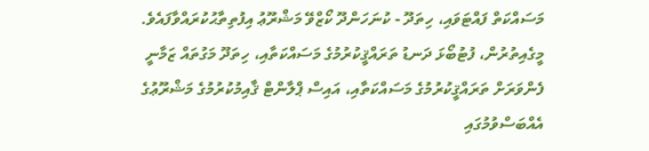މަސައްކަތް ފައްޓަވައި، ހިތަދޫ - ކުނަހަންދޫ ކޯޒްވޭ މަޝްރޫޢު އިފުތިތާޙުކުރައްވާފައެވެ. މީގެއިތުރުން، ފުޓުބޯޅަ ދަނޑު ތަރައްޤީކުރުމުގެ މަސައްކަތާއި، ހިތަދޫ މަގުތައް ޒަމާނީ ފެންވަރަށް ތަރައްޤީކުރުމުގެ މަސައްކަތާއި، އައިސް ޕްލާންޓް ޤާއިމުކުރުމުގެ މަޝްރޫޢުގެ އެއްބަސްވުމުގައި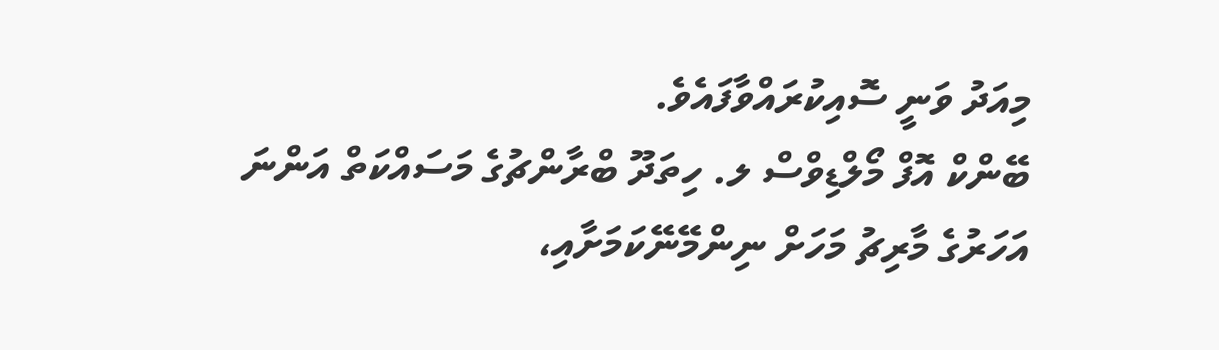މިއަދު ވަނީ ސޮއިކުރައްވާފައެވެ.
ބޭންކް އޮފް މޯލްޑިވްސް ލ. ހިތަދޫ ބްރާންޗުގެ މަސައްކަތް އަންނަ އަހަރުގެ މާރިޗު މަހަށް ނިންމޭނޭކަމަށާއި،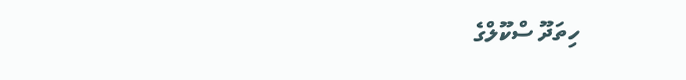ހިތަދޫ ސްކޫލްގެ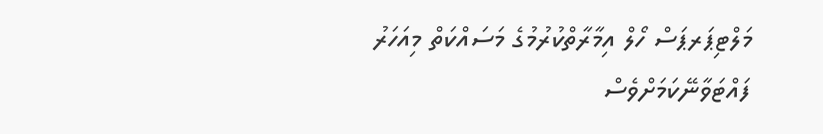މަލްޓިޕަރޕަސް ހޯލް އިމާރާތްކުރުމުގެ މަސައްކަތް މިއަހަރު ފައްޓަވާނޭކަމަށްވެސް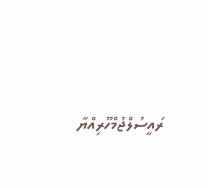ރައީސުލްޖުމްހޫރިއްޔާ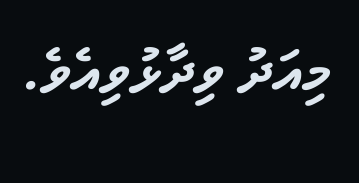މިއަދު ވިދާޅުވިއެވެ.